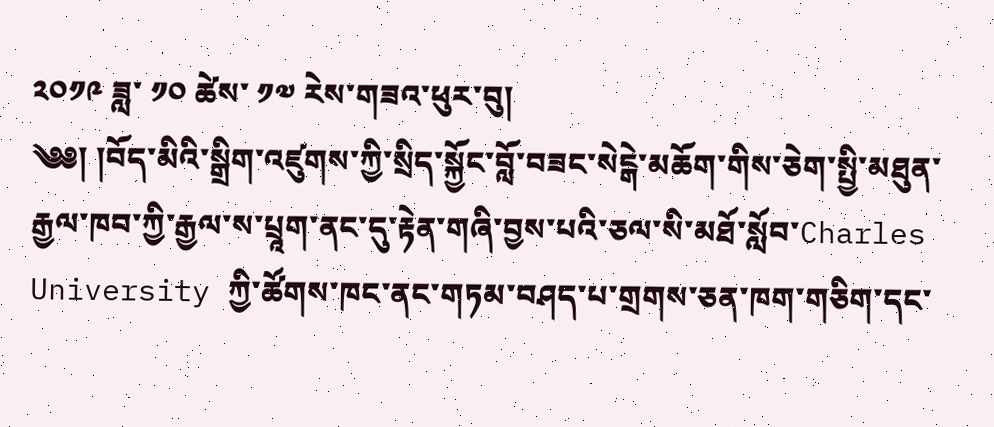༢༠༡༩ ཟླ་ ༡༠ ཚེས་ ༡༧ རེས་གཟའ་ཕུར་བུ།
༄༅། །བོད་མིའི་སྒྲིག་འཛུགས་ཀྱི་སྲིད་སྐྱོང་བློ་བཟང་སེངྒེ་མཆོག་གིས་ཅེག་སྤྱི་མཐུན་རྒྱལ་ཁབ་ཀྱི་རྒྱལ་ས་པྲཱག་ནང་དུ་རྟེན་གཞི་བྱས་པའི་ཅལ་སི་མཐོ་སློབ་Charles University ཀྱི་ཚོགས་ཁང་ནང་གཏམ་བཤད་པ་གྲགས་ཅན་ཁག་གཅིག་དང་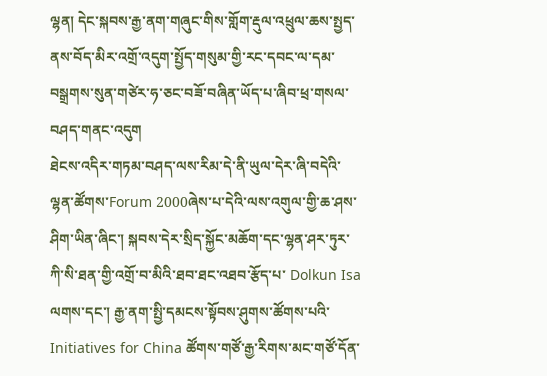ལྷན། དེང་སྐབས་རྒྱ་ནག་གཞུང་གིས་གློག་རྡུལ་འཕྲུལ་ཆས་སྤྱད་ནས་བོད་མིར་འགྲོ་འདུག་སྤྱོད་གསུམ་གྱི་རང་དབང་ལ་དམ་བསྒྲགས་སུན་གཙེར་ཧ་ཅང་བཟོ་བཞིན་ཡོད་པ་ཞིབ་ཕྲ་གསལ་བཤད་གནང་འདུག
ཐེངས་འདིར་གཏམ་བཤད་ལས་རིམ་དེ་ནི་ཡུལ་དེར་ཞི་བདེའི་ལྷན་ཚོགས་Forum 2000ཞེས་པ་དེའི་ལས་འགུལ་གྱི་ཆ་ཤས་ཤིག་ཡིན་ཞིང་། སྐབས་དེར་སྲིད་སྐྱོང་མཆོག་དང་ལྷན་ཤར་ཏུར་ཀི་སི་ཐན་གྱི་འགྲོ་བ་མིའི་ཐབ་ཐང་འཐབ་རྩོད་པ་ Dolkun Isa ལགས་དང་། རྒྱ་ནག་སྤྱི་དམངས་སྟོབས་ཤུགས་ཚོགས་པའི་Initiatives for China ཚོགས་གཙོ་རྒྱ་རིགས་མང་གཙོ་དོན་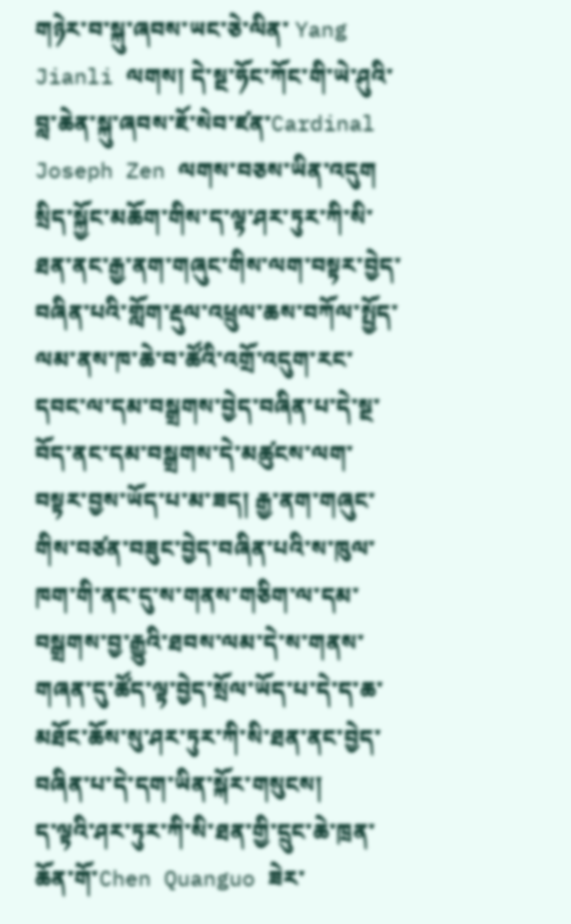གཉེར་བ་སྐུ་ཞབས་ཡང་ཅེ་ལིན་ Yang Jianli ལགས། དེ་སྔ་ཧོང་ཀོང་གི་ཡེ་ཤུའི་བླ་ཆེན་སྐུ་ཞབས་ཇོ་སེབ་ཛན་Cardinal Joseph Zen ལགས་བཅས་ཡིན་འདུག
སྲིད་སྐྱོང་མཆོག་གིས་ད་ལྟ་ཤར་ཏུར་ཀི་སི་ཐན་ནང་རྒྱ་ནག་གཞུང་གིས་ལག་བསྟར་བྱེད་བཞིན་པའི་གློག་རྡུལ་འཕྲུལ་ཆས་བཀོལ་སྤྱོད་ལམ་ནས་ཁ་ཆེ་བ་ཚོའི་འགྲོ་འདུག་རང་དབང་ལ་དམ་བསྒྲགས་བྱེད་བཞིན་པ་དེ་སྔ་བོད་ནང་དམ་བསྒྲགས་དེ་མཚུངས་ལག་བསྟར་བྱས་ཡོད་པ་མ་ཟད། རྒྱ་ནག་གཞུང་གིས་བཙན་བཟུང་བྱེད་བཞིན་པའི་ས་ཁུལ་ཁག་གི་ནང་དུ་ས་གནས་གཅིག་ལ་དམ་བསྒྲགས་བྱ་རྒྱུའི་ཐབས་ལམ་དེ་ས་གནས་གཞན་དུ་ཚོད་ལྟ་བྱེད་སྲོལ་ཡོད་པ་དེ་ད་ཆ་མཐོང་ཆོས་སུ་ཤར་ཏུར་ཀི་སི་ཐན་ནང་བྱེད་བཞིན་པ་དེ་དག་ཡིན་སྐོར་གསུངས།
ད་ལྟའི་ཤར་ཏུར་ཀི་སི་ཐན་གྱི་དྲུང་ཆེ་ཁྲན་ཆོན་གོ་Chen Quanguo ཟེར་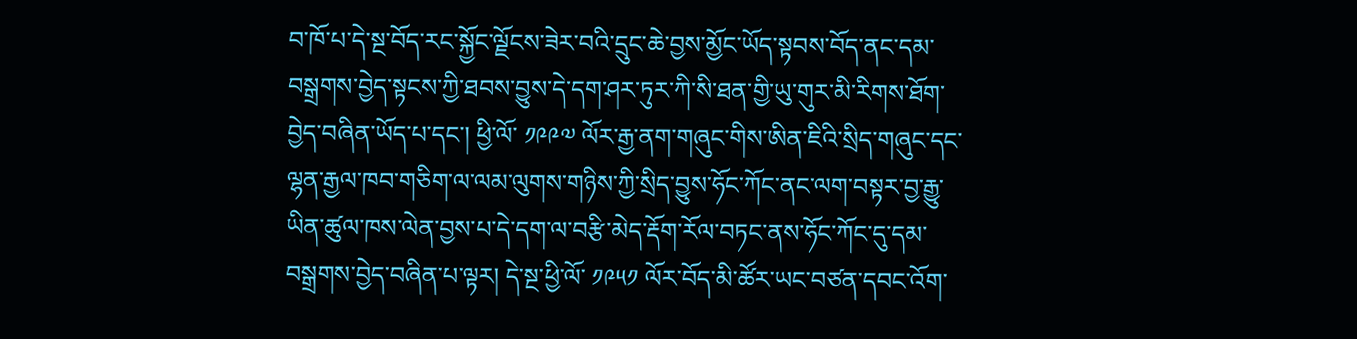བ་ཁོ་པ་དེ་སྔ་བོད་རང་སྐྱོང་ལྗོངས་ཟེར་བའི་དྲུང་ཆེ་བྱས་མྱོང་ཡོད་སྟབས་བོད་ནང་དམ་བསྒྲགས་བྱེད་སྟངས་ཀྱི་ཐབས་བྱུས་དེ་དག་ཤར་ཏུར་ཀི་སི་ཐན་གྱི་ཡུ་གུར་མི་རིགས་ཐོག་བྱེད་བཞིན་ཡོད་པ་དང་། ཕྱི་ལོ་ ༡༩༩༧ ལོར་རྒྱ་ནག་གཞུང་གིས་ཨིན་ཇིའི་སྲིད་གཞུང་དང་ལྷན་རྒྱལ་ཁབ་གཅིག་ལ་ལམ་ལུགས་གཉིས་ཀྱི་སྲིད་བྱུས་ཧོང་ཀོང་ནང་ལག་བསྟར་བྱ་རྒྱུ་ཡིན་ཚུལ་ཁས་ལེན་བྱས་པ་དེ་དག་ལ་བརྩི་མེད་རྡོག་རོལ་བཏང་ནས་ཧོང་ཀོང་དུ་དམ་བསྒྲགས་བྱེད་བཞིན་པ་ལྟར། དེ་སྔ་ཕྱི་ལོ་ ༡༩༥༡ ལོར་བོད་མི་ཚོར་ཡང་བཙན་དབང་འོག་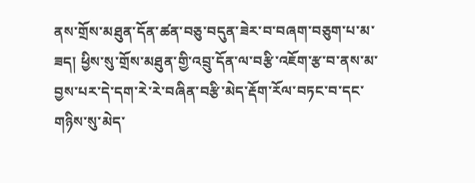ནས་གྲོས་མཐུན་དོན་ཚན་བཅུ་བདུན་ཟེར་བ་བཞག་བཅུག་པ་མ་ཟད། ཕྱིས་སུ་གྲོས་མཐུན་གྱི་འབྲུ་དོན་ལ་བརྩི་འཇོག་རྩ་བ་ནས་མ་བྱས་པར་དེ་དག་རེ་རེ་བཞིན་བརྩི་མེད་རྡོག་རོལ་བཏང་བ་དང་གཉིས་སུ་མེད་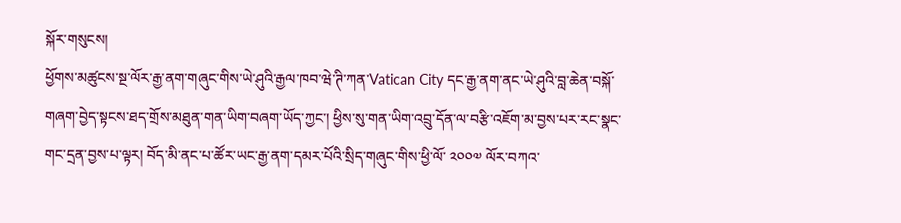སྐོར་གསུངས།
ཕྱོགས་མཚུངས་སྔ་ལོར་རྒྱ་ནག་གཞུང་གིས་ཡེ་ཤུའི་རྒྱལ་ཁབ་ཝེ་ཊི་ཀན་Vatican City དང་རྒྱ་ནག་ནང་ཡེ་ཤུའི་བླ་ཆེན་བསྐོ་གཞག་བྱེད་སྟངས་ཐད་གྲོས་མཐུན་གན་ཡིག་བཞག་ཡོད་ཀྱང་། ཕྱིས་སུ་གན་ཡིག་འབྲུ་དོན་ལ་བརྩི་འཇོག་མ་བྱས་པར་རང་སྣང་གང་དྲན་བྱས་པ་ལྟར། བོད་མི་ནང་པ་ཚོར་ཡང་རྒྱ་ནག་དམར་པོའི་སྲིད་གཞུང་གིས་ཕྱི་ལོ་ ༢༠༠༧ ལོར་བཀའ་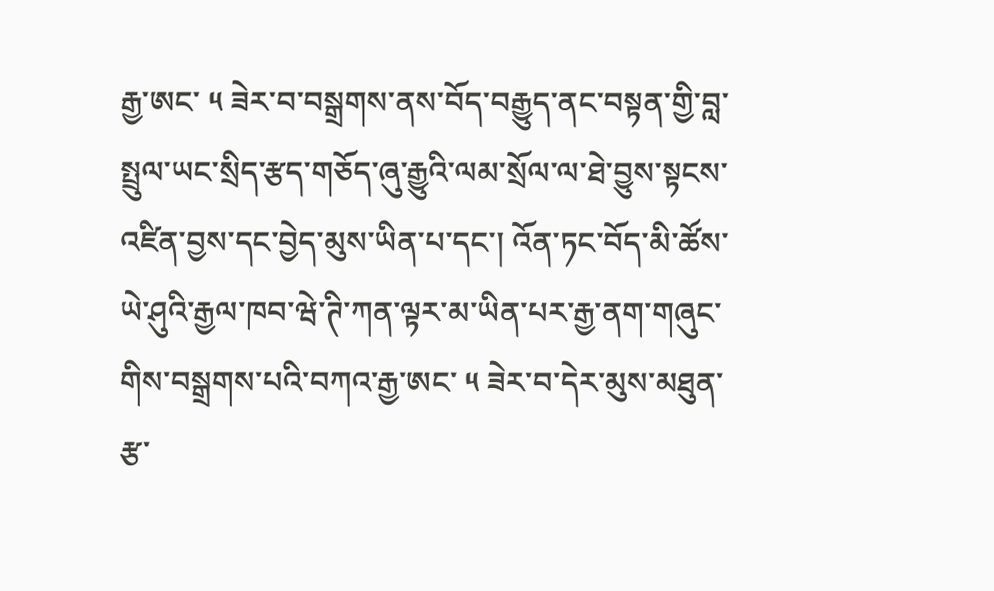རྒྱ་ཨང་ ༥ ཟེར་བ་བསྒྲགས་ནས་བོད་བརྒྱུད་ནང་བསྟན་གྱི་བླ་སྤྲུལ་ཡང་སྲིད་རྩད་གཅོད་ཞུ་རྒྱུའི་ལམ་སྲོལ་ལ་ཐེ་བྱུས་སྟངས་འཛིན་བྱས་དང་བྱེད་མུས་ཡིན་པ་དང་། འོན་ཏང་བོད་མི་ཚོས་ཡེ་ཤུའི་རྒྱལ་ཁབ་ཝེ་ཊི་ཀན་ལྟར་མ་ཡིན་པར་རྒྱ་ནག་གཞུང་གིས་བསྒྲགས་པའི་བཀའ་རྒྱ་ཨང་ ༥ ཟེར་བ་དེར་མུས་མཐུན་རྩ་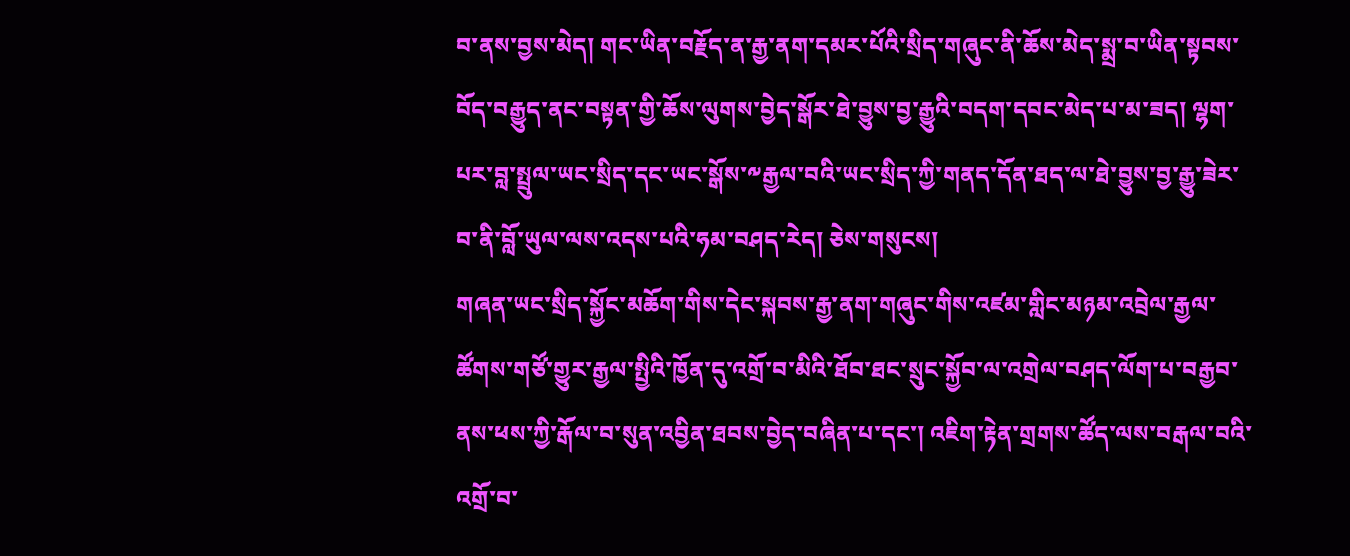བ་ནས་བྱས་མེད། གང་ཡིན་བརྗོད་ན་རྒྱ་ནག་དམར་པོའི་སྲིད་གཞུང་ནི་ཆོས་མེད་སྨྲ་བ་ཡིན་སྟབས་བོད་བརྒྱུད་ནང་བསྟན་གྱི་ཆོས་ལུགས་བྱེད་སྒོར་ཐེ་བྱུས་བྱ་རྒྱུའི་བདག་དབང་མེད་པ་མ་ཟད། ལྷག་པར་བླ་སྤྲུལ་ཡང་སྲིད་དང་ཡང་སྒོས་༸རྒྱལ་བའི་ཡང་སྲིད་ཀྱི་གནད་དོན་ཐད་ལ་ཐེ་བྱུས་བྱ་རྒྱུ་ཟེར་བ་ནི་བློ་ཡུལ་ལས་འདས་པའི་ཧམ་བཤད་རེད། ཅེས་གསུངས།
གཞན་ཡང་སྲིད་སྐྱོང་མཆོག་གིས་དེང་སྐབས་རྒྱ་ནག་གཞུང་གིས་འཛམ་གླིང་མཉམ་འབྲེལ་རྒྱལ་ཚོགས་གཙོ་གྱུར་རྒྱལ་སྤྱིའི་ཁྱོན་དུ་འགྲོ་བ་མིའི་ཐོབ་ཐང་སྲུང་སྐྱོབ་ལ་འགྲེལ་བཤད་ལོག་པ་བརྒྱབ་ནས་ཕས་ཀྱི་རྒོལ་བ་སུན་འབྱིན་ཐབས་བྱེད་བཞིན་པ་དང་། འཇིག་རྟེན་གྲགས་ཚོད་ལས་བརྒལ་བའི་འགྲོ་བ་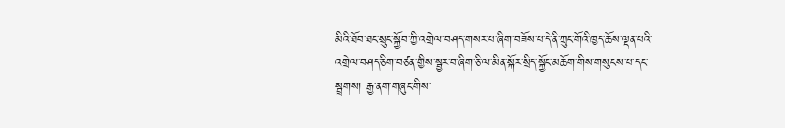མིའི་ཐོབ་ཐང་སྲུང་སྐྱོབ་ཀྱི་འགྲེལ་བཤད་གསར་པ་ཞིག་བཟོས་པ་དེ་ནི་ཀྲུང་གོའི་ཁྱད་ཆོས་ལྡན་པའི་འགྲེལ་བཤད་ཅིག་བཙན་གྱིས་སྦྱར་བ་ཞིག་ཅི་ལ་མིན་སྐོར་སྲིད་སྐྱོང་མཆོག་གིས་གསུངས་པ་དང་སྦྲགས། རྒྱ་ནག་གཞུང་གིས་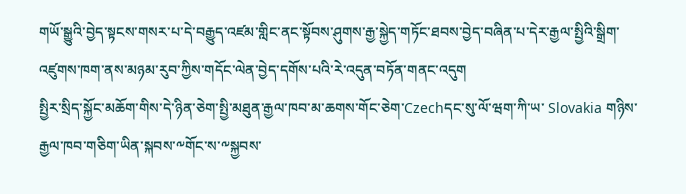གཡོ་སྒྱུའི་བྱེད་སྟངས་གསར་པ་དེ་བརྒྱུད་འཛམ་གླིང་ནང་སྟོབས་ཤུགས་རྒྱ་སྐྱེད་གཏོང་ཐབས་བྱེད་བཞིན་པ་དེར་རྒྱལ་སྤྱིའི་སྒྲིག་འཛུགས་ཁག་ནས་མཉམ་རུབ་ཀྱིས་གདོང་ལེན་བྱེད་དགོས་པའི་རེ་འདུན་བཏོན་གནང་འདུག
སྤྱིར་སྲིད་སྐྱོང་མཆོག་གིས་དེ་ཉིན་ཅེག་སྤྱི་མཐུན་རྒྱལ་ཁབ་མ་ཆགས་གོང་ཅེག་Czechདང་སུ་ལོ་ཝག་ཀི་ཡ་ Slovakia གཉིས་རྒྱལ་ཁབ་གཅིག་ཡིན་སྐབས་༸གོང་ས་༸སྐྱབས་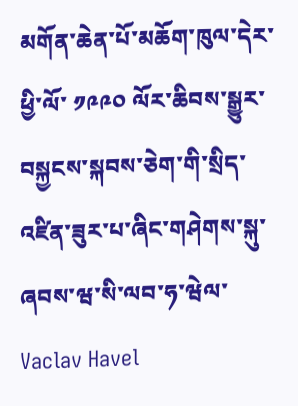མགོན་ཆེན་པོ་མཆོག་ཁུལ་དེར་ཕྱི་ལོ་ ༡༩༩༠ ལོར་ཆིབས་སྒྱུར་བསྐྱངས་སྐབས་ཅེག་གི་སྲིད་འཛིན་ཟུར་པ་ཞིང་གཤེགས་སྐུ་ཞབས་ཝ་སི་ལབ་ཧ་ཝེལ་Vaclav Havel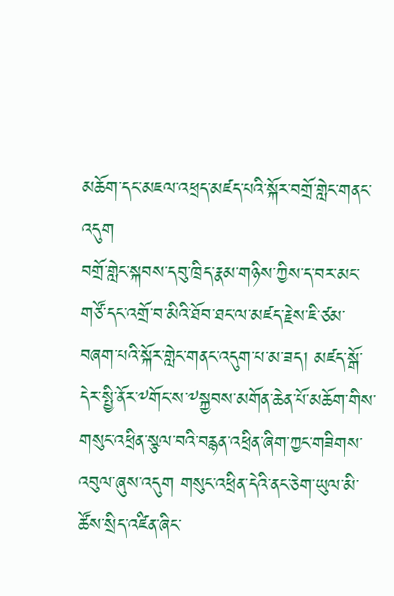མཆོག་དང་མཇལ་འཕྲད་མཛད་པའི་སྐོར་བགྲོ་གླེང་གནང་འདུག
བགྲོ་གླེང་སྐབས་དབུ་ཁྲིད་རྣམ་གཉིས་ཀྱིས་ད་བར་མང་གཙོ་དང་འགྲོ་བ་མིའི་ཐོབ་ཐང་ལ་མཛད་རྗེས་ཇི་ཙམ་བཞག་པའི་སྐོར་གླེང་གནང་འདུག་པ་མ་ཟད། མཛད་སྒོ་དེར་སྤྱི་ནོར་༸གོང་ས་༸སྐྱབས་མགོན་ཆེན་པོ་མཆོག་གིས་གསུང་འཕྲིན་སྩལ་བའི་བརྙན་འཕྲིན་ཞིག་ཀྱང་གཟིགས་འབུལ་ཞུས་འདུག གསུང་འཕྲིན་དེའི་ནང་ཅེག་ཡུལ་མི་ཚོས་སྲིད་འཛིན་ཞིང་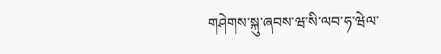གཤེགས་སྐུ་ཞབས་ཝ་སི་ལབ་ཧ་ཝེལ་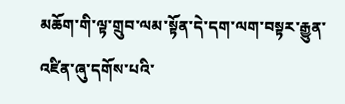མཆོག་གི་ལྟ་གྲུབ་ལམ་སྟོན་དེ་དག་ལག་བསྟར་རྒྱུན་འཛིན་ཞུ་དགོས་པའི་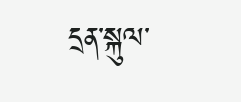དྲན་སྐུལ་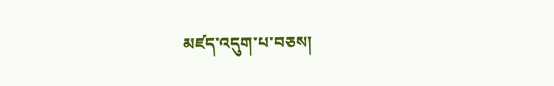མཛད་འདུག་པ་བཅས།